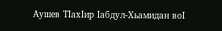Аушев ТӀахӀир Ӏабдул-Хьамидан воӀ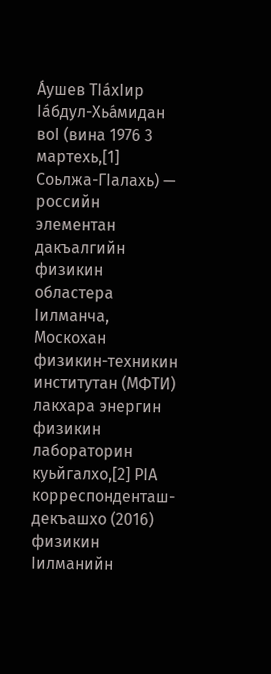А́ушев ТӀа́хӀир Ӏа́бдул-Хьа́мидан воӀ (вина 1976 3 мартехь,[1] Соьлжа-ГӀалахь) — российн элементан дакъалгийн физикин областера Ӏилманча, Москохан физикин-техникин институтан (МФТИ) лакхара энергин физикин лабораторин куьйгалхо,[2] РӀА корреспонденташ-декъашхо (2016) физикин Ӏилманийн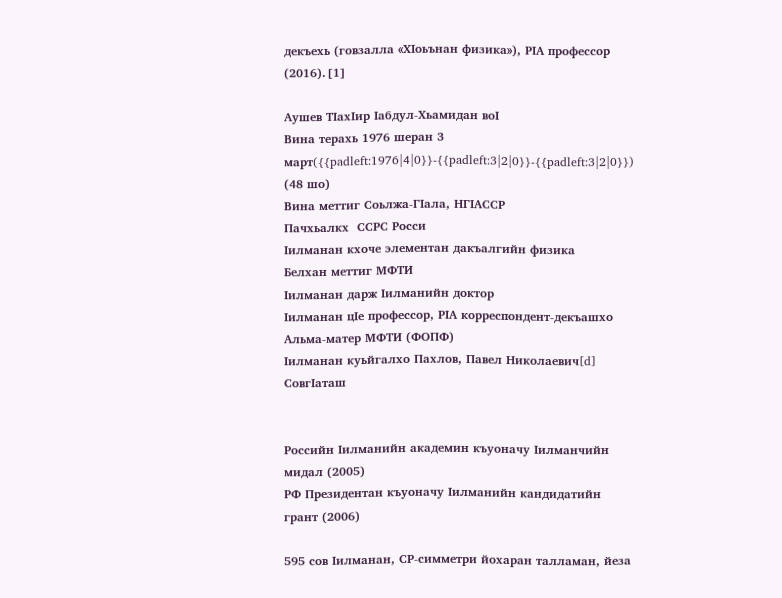декъехь (говзалла «ХӀоьънан физика»), РӀА профессор (2016).[1]

Аушев ТӀахӀир Ӏабдул-Хьамидан воӀ
Вина терахь 1976 шеран 3 март({{padleft:1976|4|0}}-{{padleft:3|2|0}}-{{padleft:3|2|0}}) (48 шо)
Вина меттиг Соьлжа-ГӀала, НГӀАССР
Пачхьалкх  ССРС Росси
Ӏилманан кхоче элементан дакъалгийн физика
Белхан меттиг МФТИ
Ӏилманан дарж Ӏилманийн доктор
Ӏилманан цӀе профессор, РӀА корреспондент-декъашхо
Альма-матер МФТИ (ФОПФ)
Ӏилманан куьйгалхо Пахлов, Павел Николаевич[d]
СовгӀаташ


Российн Ӏилманийн академин къуоначу Ӏилманчийн мидал (2005)
РФ Президентан къуоначу Ӏилманийн кандидатийн грант (2006)

595 сов Ӏилманан, СР-симметри йохаран талламан, йеза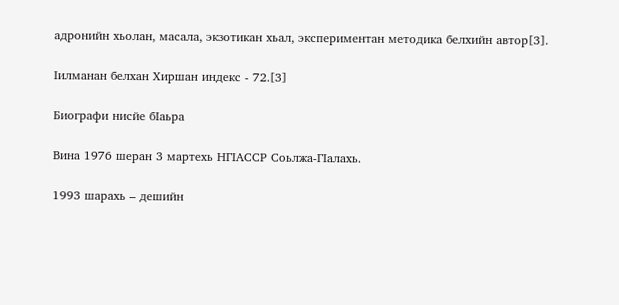адронийн хьолан, масала, экзотикан хьал, экспериментан методика белхийн автор[3].

Ӏилманан белхан Хиршан индекс - 72.[3]

Биографи нисйе бӀаьра

Вина 1976 шеран 3 мартехь НГӀАССР Соьлжа-ГӀалахь.

1993 шарахь – дешийн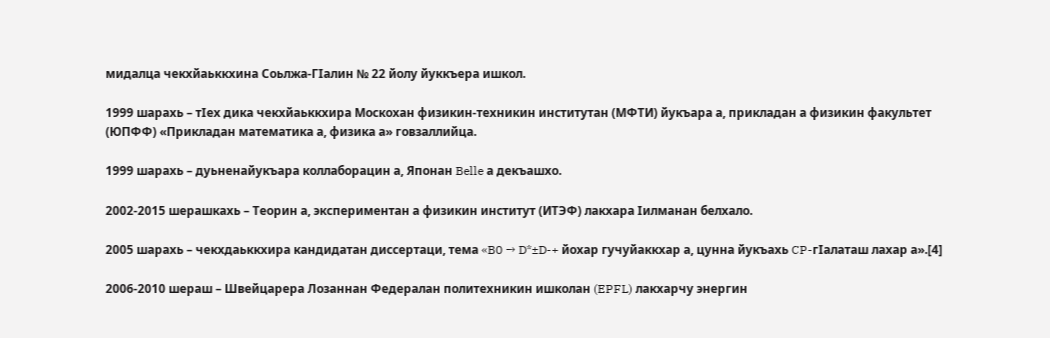мидалца чекхйаьккхина Соьлжа-ГӀалин № 22 йолу йуккъера ишкол.

1999 шарахь – тӀех дика чекхйаьккхира Москохан физикин-техникин институтан (МФТИ) йукъара а, прикладан а физикин факультет (ЮПФФ) «Прикладан математика а, физика а» говзаллийца.

1999 шарахь – дуьненайукъара коллаборацин а, Японан Belle а декъашхо.

2002-2015 шерашкахь – Теорин а, экспериментан а физикин институт (ИТЭФ) лакхара Ӏилманан белхало.

2005 шарахь – чекхдаьккхира кандидатан диссертаци, тема «B0 → D*±D-+ йохар гучуйаккхар а, цунна йукъахь CP-гӀалаташ лахар а».[4]

2006-2010 шераш – Швейцарера Лозаннан Федералан политехникин ишколан (EPFL) лакхарчу энергин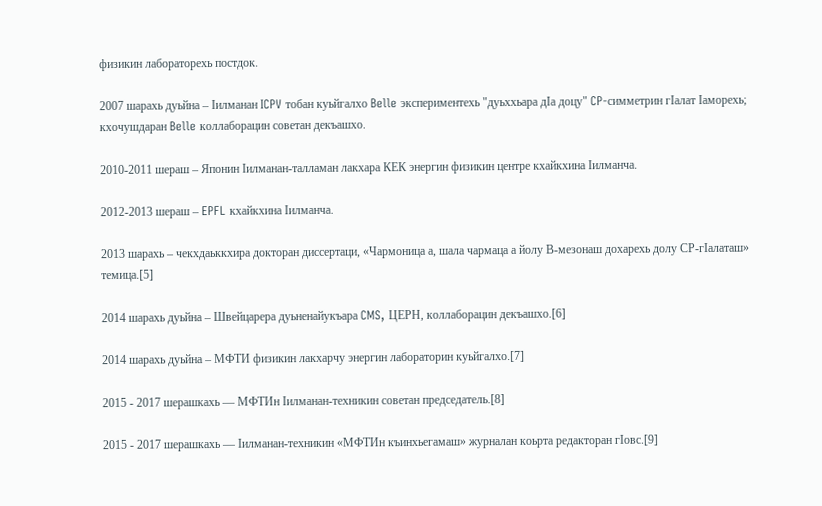физикин лабораторехь постдок.

2007 шарахь дуьйна – Ӏилманан ICPV тобан куьйгалхо Belle экспериментехь "дуьххьара дӀа доцу" CP-симметрин гӀалат Ӏаморехь; кхочушдаран Belle коллаборацин советан декъашхо.

2010-2011 шераш – Японин Ӏилманан-талламан лакхара КЕК энергин физикин центре кхайкхина Ӏилманча.

2012-2013 шераш – EPFL кхайкхина Ӏилманча.

2013 шарахь – чекхдаьккхира докторан диссертаци, «Чармоница а, шала чармаца а йолу В-мезонаш дохарехь долу СР-гӀалаташ» темица.[5]

2014 шарахь дуьйна – Швейцарера дуьненайукъара CMS, ЦЕРН, коллаборацин декъашхо.[6]

2014 шарахь дуьйна – МФТИ физикин лакхарчу энергин лабораторин куьйгалхо.[7]

2015 - 2017 шерашкахь — МФТИн Ӏилманан-техникин советан председатель.[8]

2015 - 2017 шерашкахь — Ӏилманан-техникин «МФТИн къинхьегамаш» журналан коьрта редакторан гӀовс.[9]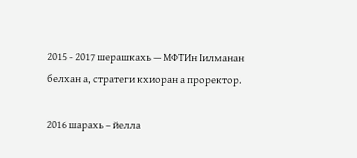2015 - 2017 шерашкахь — МФТИн Ӏилманан белхан а, стратеги кхиоран а проректор.

2016 шарахь – йелла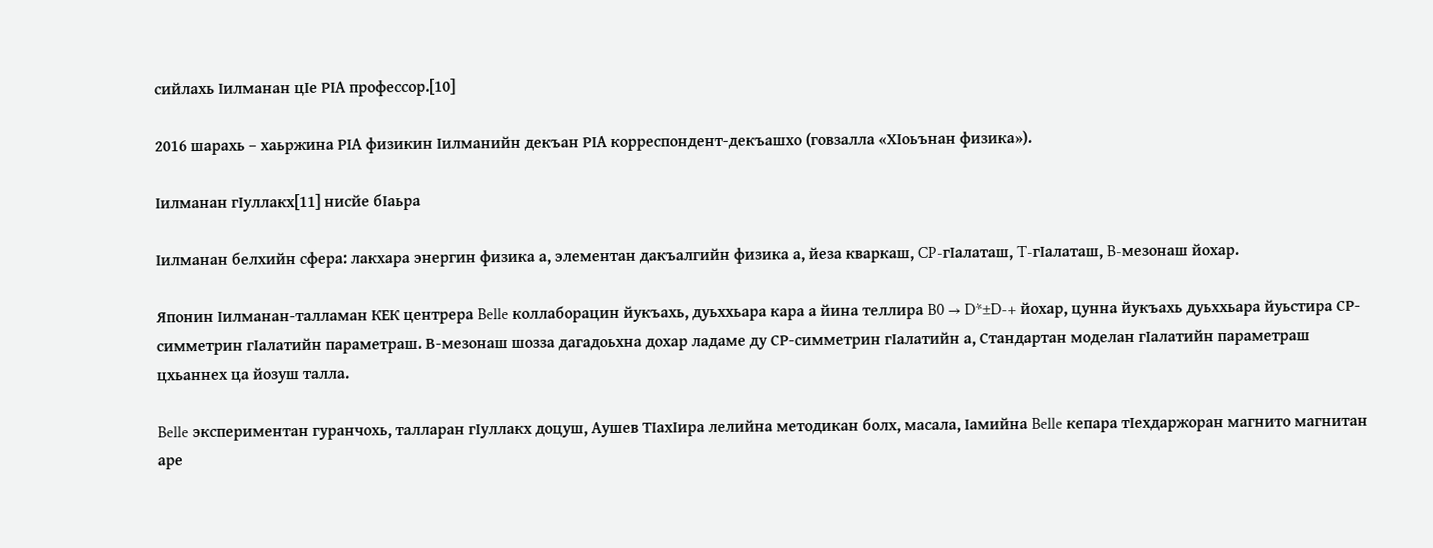сийлахь Ӏилманан цӀе РӀА профессор.[10]

2016 шарахь – хаьржина РӀА физикин Ӏилманийн декъан РӀА корреспондент-декъашхо (говзалла «ХӀоьънан физика»).

Ӏилманан гӀуллакх[11] нисйе бӀаьра

Ӏилманан белхийн сфера: лакхара энергин физика а, элементан дакъалгийн физика а, йеза кваркаш, CP-гӀалаташ, T-гӀалаташ, B-мезонаш йохар.

Японин Ӏилманан-талламан КЕК центрера Belle коллаборацин йукъахь, дуьххьара кара а йина теллира B0 → D*±D-+ йохар, цунна йукъахь дуьххьара йуьстира СР-симметрин гӀалатийн параметраш. В-мезонаш шозза дагадоьхна дохар ладаме ду СР-симметрин гӀалатийн а, Стандартан моделан гӀалатийн параметраш цхьаннех ца йозуш талла.

Belle экспериментан гуранчохь, талларан гӀуллакх доцуш, Аушев ТӀахӀира лелийна методикан болх, масала, Ӏамийна Belle кепара тӀехдаржоран магнито магнитан аре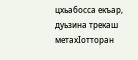цхьабосса екъар, дуьзина трекаш метахӀотторан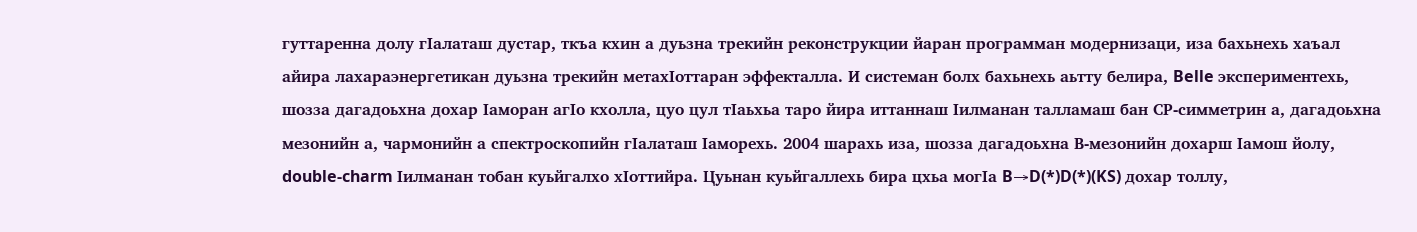гуттаренна долу гӀалаташ дустар, ткъа кхин а дуьзна трекийн реконструкции йаран программан модернизаци, иза бахьнехь хаъал айира лахараэнергетикан дуьзна трекийн метахӀоттаран эффекталла. И системан болх бахьнехь аьтту белира, Belle экспериментехь, шозза дагадоьхна дохар Ӏаморан агӀо кхолла, цуо цул тӀаьхьа таро йира иттаннаш Ӏилманан талламаш бан СР-симметрин а, дагадоьхна мезонийн а, чармонийн а спектроскопийн гӀалаташ Ӏаморехь. 2004 шарахь иза, шозза дагадоьхна В-мезонийн дохарш Ӏамош йолу, double-charm Ӏилманан тобан куьйгалхо хӀоттийра. Цуьнан куьйгаллехь бира цхьа могӀа B→D(*)D(*)(KS) дохар толлу,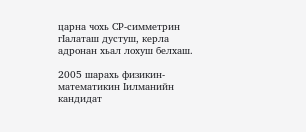царна чохь СР-симметрин гӀалаташ дустуш, керла адронан хьал лохуш белхаш.

2005 шарахь физикин-математикин Ӏилманийн кандидат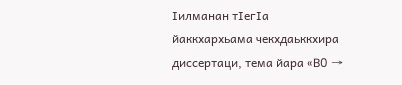Ӏилманан тӀегӀа йаккхархьама чекхдаьккхира диссертаци, тема йара «B0 →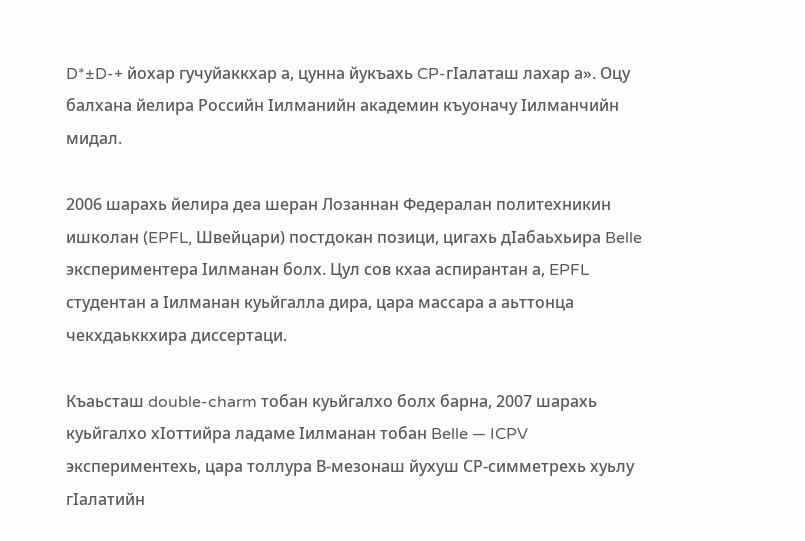D*±D-+ йохар гучуйаккхар а, цунна йукъахь CP-гӀалаташ лахар а». Оцу балхана йелира Российн Ӏилманийн академин къуоначу Ӏилманчийн мидал.

2006 шарахь йелира деа шеран Лозаннан Федералан политехникин ишколан (EPFL, Швейцари) постдокан позици, цигахь дӀабаьхьира Belle экспериментера Ӏилманан болх. Цул сов кхаа аспирантан а, EPFL студентан а Ӏилманан куьйгалла дира, цара массара а аьттонца чекхдаьккхира диссертаци.

Къаьсташ double-charm тобан куьйгалхо болх барна, 2007 шарахь куьйгалхо хӀоттийра ладаме Ӏилманан тобан Belle — ICPV экспериментехь, цара толлура В-мезонаш йухуш СР-симметрехь хуьлу гӀалатийн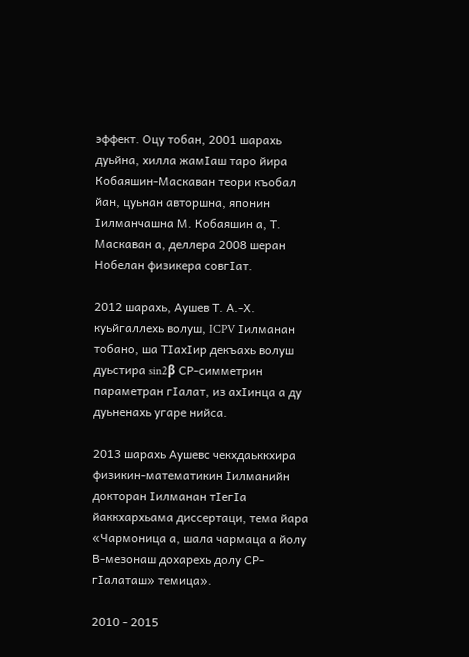эффект. Оцу тобан, 2001 шарахь дуьйна, хилла жамӀаш таро йира Кобаяшин-Маскаван теори къобал йан, цуьнан авторшна, японин Ӏилманчашна М. Кобаяшин а, Т. Маскаван а, деллера 2008 шеран Нобелан физикера совгӀат.

2012 шарахь, Аушев Т. А.-Х. куьйгаллехь волуш, ICPV Ӏилманан тобано, ша ТӀахӀир декъахь волуш дуьстира sin2β СР-симметрин параметран гӀалат, из ахӀинца а ду дуьненахь угаре нийса.

2013 шарахь Аушевс чекхдаьккхира физикин-математикин Ӏилманийн докторан Ӏилманан тӀегӀа йаккхархьама диссертаци, тема йара «Чармоница а, шала чармаца а йолу В-мезонаш дохарехь долу СР-гӀалаташ» темица».

2010 - 2015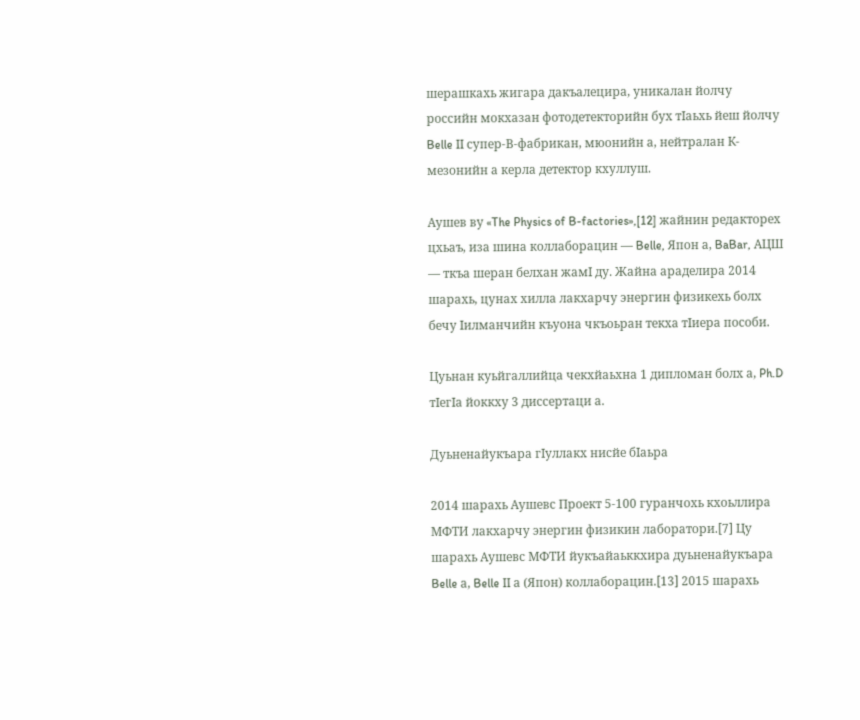шерашкахь жигара дакъалецира, уникалан йолчу российн мокхазан фотодетекторийн бух тӀаьхь йеш йолчу Belle II супер-В-фабрикан, мюонийн а, нейтралан К-мезонийн а керла детектор кхуллуш.

Аушев ву «The Physics of B-factories»,[12] жайнин редакторех цхьаъ, иза шина коллаборацин — Belle, Япон а, BaBar, АЦШ — ткъа шеран белхан жамӀ ду. Жайна араделира 2014 шарахь, цунах хилла лакхарчу энергин физикехь болх бечу Ӏилманчийн къуона чкъоьран текха тӀиера пособи.

Цуьнан куьйгаллийца чекхйаьхна 1 дипломан болх а, Ph.D тӀегӀа йоккху 3 диссертаци а.

Дуьненайукъара гӀуллакх нисйе бӀаьра

2014 шарахь Аушевс Проект 5-100 гуранчохь кхоьллира МФТИ лакхарчу энергин физикин лаборатори.[7] Цу шарахь Аушевс МФТИ йукъайаьккхира дуьненайукъара Belle а, Belle II а (Япон) коллаборацин.[13] 2015 шарахь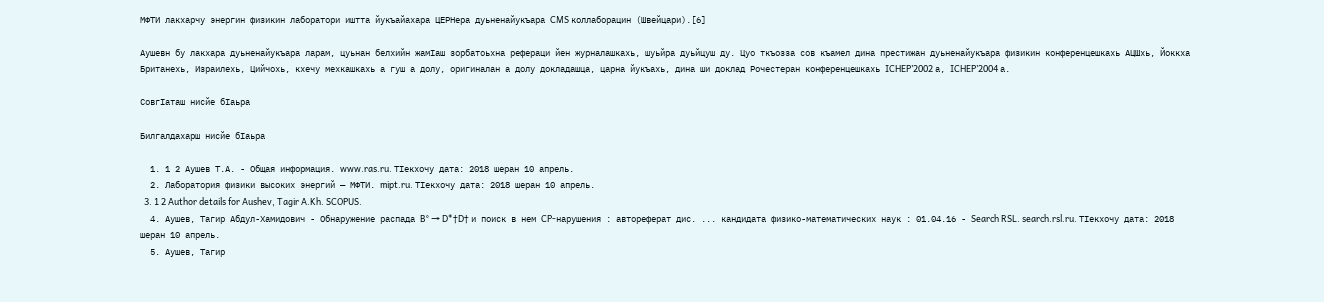МФТИ лакхарчу энергин физикин лаборатори иштта йукъайахара ЦЕРНера дуьненайукъара CMS коллаборацин (Швейцари).[6]

Аушевн бу лакхара дуьненайукъара ларам, цуьнан белхийн жамӀаш зорбатоьхна рефераци йен журналашкахь, шуьйра дуьйцуш ду. Цуо ткъозза сов къамел дина престижан дуьненайукъара физикин конференцешкахь АЦШхь, Йоккха Британехь, Израилехь, Цийчохь, кхечу мехкашкахь а гуш а долу, оригиналан а долу докладашца, царна йукъахь, дина ши доклад Рочестеран конференцешкахь ICHEP’2002 а, ICHEP’2004 а.

СовгӀаташ нисйе бӀаьра

Билгалдахарш нисйе бӀаьра

  1. 1 2 Аушев Т.А. - Общая информация. www.ras.ru. ТӀекхочу дата: 2018 шеран 10 апрель.
  2. Лаборатория физики высоких энергий — МФТИ. mipt.ru. ТӀекхочу дата: 2018 шеран 10 апрель.
  3. 1 2 Author details for Aushev, Tagir A.Kh. SCOPUS.
  4. Аушев, Тагир Абдул-Хамидович - Обнаружение распада B° → D*†D† и поиск в нем CP-нарушения : автореферат дис. ... кандидата физико-математических наук : 01.04.16 - Search RSL. search.rsl.ru. ТӀекхочу дата: 2018 шеран 10 апрель.
  5. Аушев, Тагир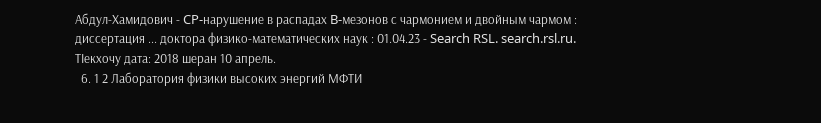Абдул-Хамидович - CP-нарушение в распадах B-мезонов с чармонием и двойным чармом : диссертация ... доктора физико-математических наук : 01.04.23 - Search RSL. search.rsl.ru. ТӀекхочу дата: 2018 шеран 10 апрель.
  6. 1 2 Лаборатория физики высоких энергий МФТИ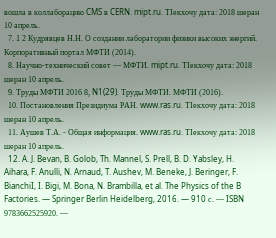вошла в коллаборацию CMS в CERN. mipt.ru. ТӀекхочу дата: 2018 шеран 10 апрель.
  7. 1 2 Кудрявцев Н.Н. О создании лаборатории физики высоких энергий. Корпоративный портал МФТИ (2014).
  8. Научно-технический совет — МФТИ. mipt.ru. ТӀекхочу дата: 2018 шеран 10 апрель.
  9. Труды МФТИ 2016 8, N1(29). Труды МФТИ. МФТИ (2016).
  10. Постановления Президиума РАН. www.ras.ru. ТӀекхочу дата: 2018 шеран 10 апрель.
  11. Аушев Т.А. - Общая информация. www.ras.ru. ТӀекхочу дата: 2018 шеран 10 апрель.
  12. A. J. Bevan, B. Golob, Th. Mannel, S. Prell, B. D. Yabsley, H. Aihara, F. Anulli, N. Arnaud, T. Aushev, M. Beneke, J. Beringer, F. BianchiI, I. Bigi, M. Bona, N. Brambilla, et al. The Physics of the B Factories. — Springer Berlin Heidelberg, 2016. — 910 с. — ISBN 9783662525920. —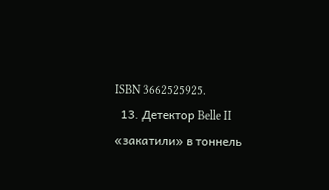ISBN 3662525925.
  13. Детектор Belle II «закатили» в тоннель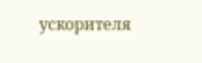ускорителя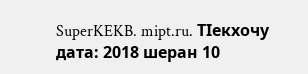SuperKEKB. mipt.ru. ТӀекхочу дата: 2018 шеран 10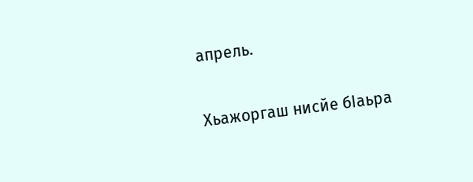апрель.

Хьажоргаш нисйе бӀаьра